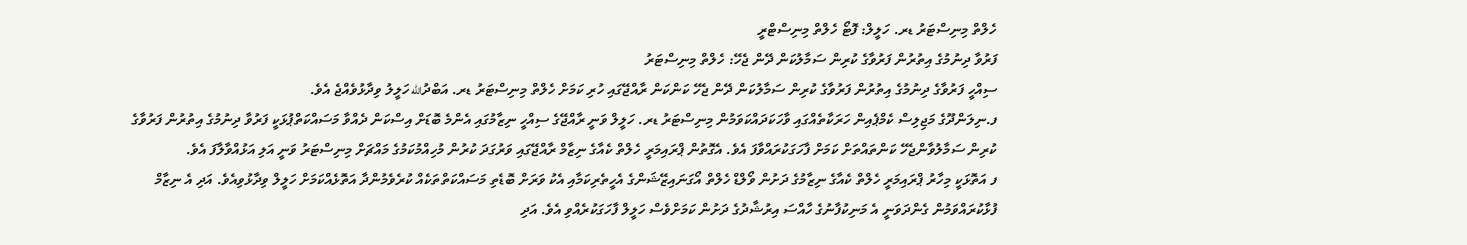ހެލްތް މިނިސްޓަރު ޑރ. ހަލީލް: ފޮޓޯ ހެލްތް މިނިސްޓްރީ
ފަރުވާ ދިނުމުގެ އިތުރުން ފަރުވާގެ ކުރިން ސަމާލުކަން ދޭން ޖެހޭ: ހެލްތް މިނިސްޓަރު
ސިއްހީ ފަރުވާގެ ދިނުމުގެ އިތުރުން ފަރުވާގެ ކުރިން ސަމާލުކަން ދޭން ޖެހޭ ކަންކަން ރާއްޖޭގައި ހުރި ކަމަށް ހެލްތް މިނިސްޓަރު ޑރ. އަބްދުالله ހަލީލު ވިދާޅުވެއްޖެ އެވެ.
ފ.ނިލަންދޫގެ މަޖިލިސް ކެމްޕެއިން ހަރަކާތެއްގައި ވާހަކަދައްކަވަމުން މިނިސްޓަރު ޑރ. ހަލީލް ވަނީ ރާއްޖޭގެ ސިއްހީ ނިޒާމުގައި އެންމެ ބޮޑަށް އިސްކަން ދެއްވާ މަސައްކަތްޕުޅަކީ ފަރުވާ ދިނުމުގެ އިތުރުން ފަރުވާގެ ކުރިން ސަމާލުވާންޖެހޭ ކަންތައްތަށް ކަމަށް ފާހަގަކުރައްވާފަ އެވެ. އެގޮތުން ޕްރައިމަރީ ހެލްތް ކެއާގެ ނިޒާމް ރާއްޖޭގައި ވަރުގަދަ ކުރުން މުހިއްމުކަމުގެ މައްޗަށް މިނިސްޓަރު ވަނީ އަލި އަޅުއްވާލާފަ އެވެ.
ފ އަތޮޅަކީ މިހާރު ޕްރައިމަރީ ހެލްތް ކެއާގެ ނިޒާމުގެ ދަށުން ވޯލްޑް ހެލްތް އޯގަނައިޒޭޝަންގެ އެހީތެރިކަމާއި އެކު ވަރަށް ބޮޑެތި މަސައްކަތްތަކެއް ކުރެވެމުންދާ އަތޮޅެއްކަމަށް ހަލީލް ވިދާޅުވިއެވެ. އަދި އެ ނިޒާމް ފުޅާކުރައްވަމުން ގެންދަވަނީ އެ މަނިކުފާނުގެ ހާއްސަ އިރުޝާދުގެ ދަށުން ކަމަށްވެސް ހަލީލް ފާހަގަކުރެއްވި އެވެ. އަދި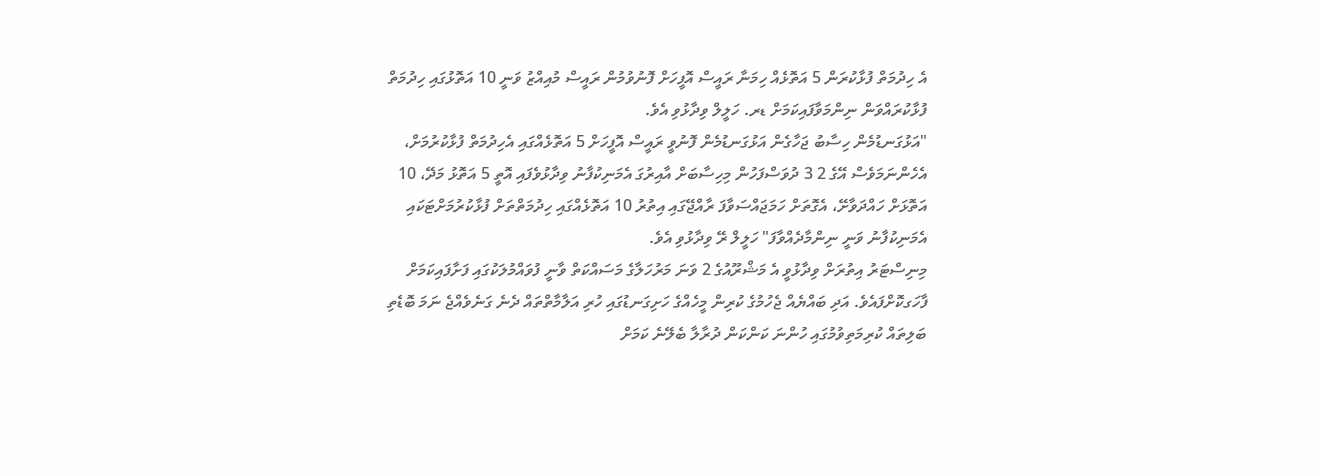އެ ހިދުމަތް ފުޅާކުރަން 5 އަތޮޅެއް ހިމަނާ ރައީސް އޮފީހަށް ފޮނުވުމުން ރައީސް މުއިއްޒު ވަނީ 10 އަތޮޅުގައި ހިދުމަތް ފުޅާކުރައްވަން ނިންމަވާފައިކަމަށް ޑރ. ހަލީލް ވިދާޅުވި އެވެ.
"އަޅުގަނޑުމެން ހިސާބު ޖަހާގެން އަޅުގަނޑުމެން ފޮނުވީ ރައީސް އޮފީހަށް 5 އަތޮޅެއްގައި އެހިދުމަތް ފުޅާކުރުމަށް، އެހެންނަމަވެސް އޭގެ 2 3 ދުވަސްފަހުން މިހިސާބަށް އާއިރުގަ އެމަނިކުފާނު ވިދާޅުވެފައި އޮތީ 5 އަތޮޅު މަދޭ، 10 އަތޮޅަށް ހައްދަވާށޭ، އެގޮތަށް ހަމަޖައްސަވާފަ ރާއްޖޭގައި އިތުރު 10 އަތޮޅެއްގައި ހިދުމަތްތަށް ފުޅާކުރުމަށްޓަކައި އެމަނިކުފާނު ވަނީ ނިންމާދެއްވާފަ" ހަލީލް ރޭ ވިދާޅުވި އެވެ.
މިނިސްޓަރު އިތުރަށް ވިދާޅުވީ އެ މަޝްރޫއުގެ 2 ވަނަ މަރުހަލާގެ މަސައްކަތް ވާނީ ފުވައްމުލަކުގައި ފަށާފައިކަމަށް ފާހަގކޮށްފައެވެ. އަދި ބައްޔެއް ޖެހުމުގެ ކުރިން މީހެއްގެ ހަށިގަނޑުގައި ހުރި އަލާމާތްތައް ދެނެ ގަނެވެއްޖެ ނަމަ ބޮޑެތި ބަލިތައް ކުރިމަތިވުމުގައި ހުންނަ ކަންކަން ދުރާލާ ބެލޭނެ ކަމަށް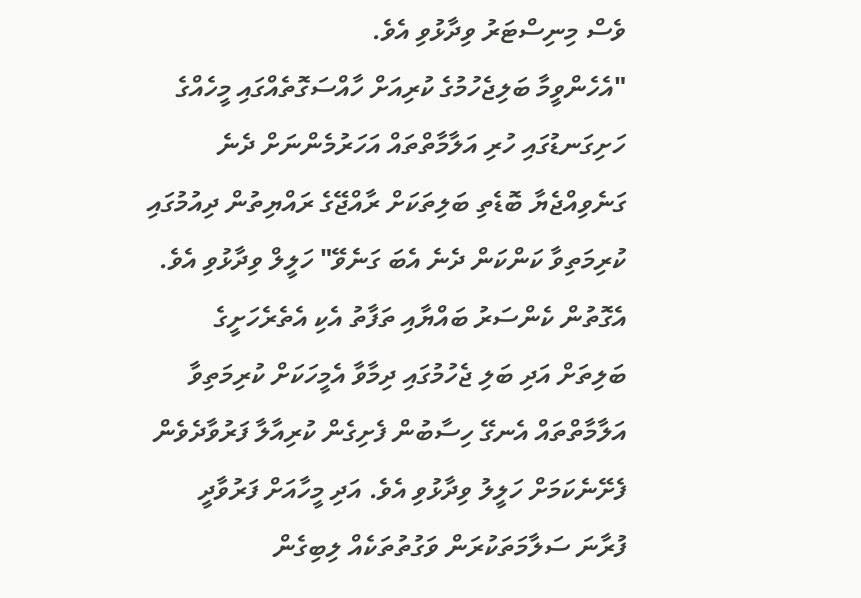ވެސް މިނިސްޓަރު ވިދާޅުވި އެވެ.
"އެހެންވީމާ ބަލިޖެހުމުގެ ކުރިއަށް ހާއްސަގޮތެއްގައި މީހެއްގެ ހަށިގަނޑުގައި ހުރި އަލާމާތްތައް އަހަރުމެންނަށް ދެނެ ގަނެވިއްޖެޔާ ބޮޑެތި ބަލިތަކަށް ރާއްޖޭގެ ރައްޔިތުން ދިއުމުގައި ކުރިމަތިވާ ކަންކަން ދެނެ އެބަ ގަނެވޭ" ހަލީލް ވިދާޅުވި އެވެ.
އެގޮތުން ކެންސަރު ބައްޔާއި ތަފާތު އެކި އެތެރެހަށީގެ ބަލިތަށް އަދި ބަލި ޖެހުމުގައި ދިމާވާ އެމީހަކަށް ކުރިމަތިވާ އަލާމާތްތައް އެނގޭ ހިސާބުން ފެށިގެން ކުރިއާލާ ފަރުވާދެވެން ފެށޭނެކަމަށް ހަލީލު ވިދާޅުވި އެވެ. އަދި މީހާއަށް ފަރުވާދީ ފުރާނަ ސަލާމަތަކުރަން ވަގުތުތަކެއް ލިބިގެން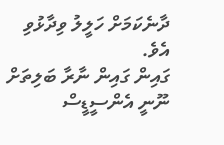ދާނެކަމަށް ހަލީލު ވިދާޅުވި އެވެ.
ގައިން ގައިން ނާރާ ބަލިތަށް ނޫނީ އެންސީޑީސް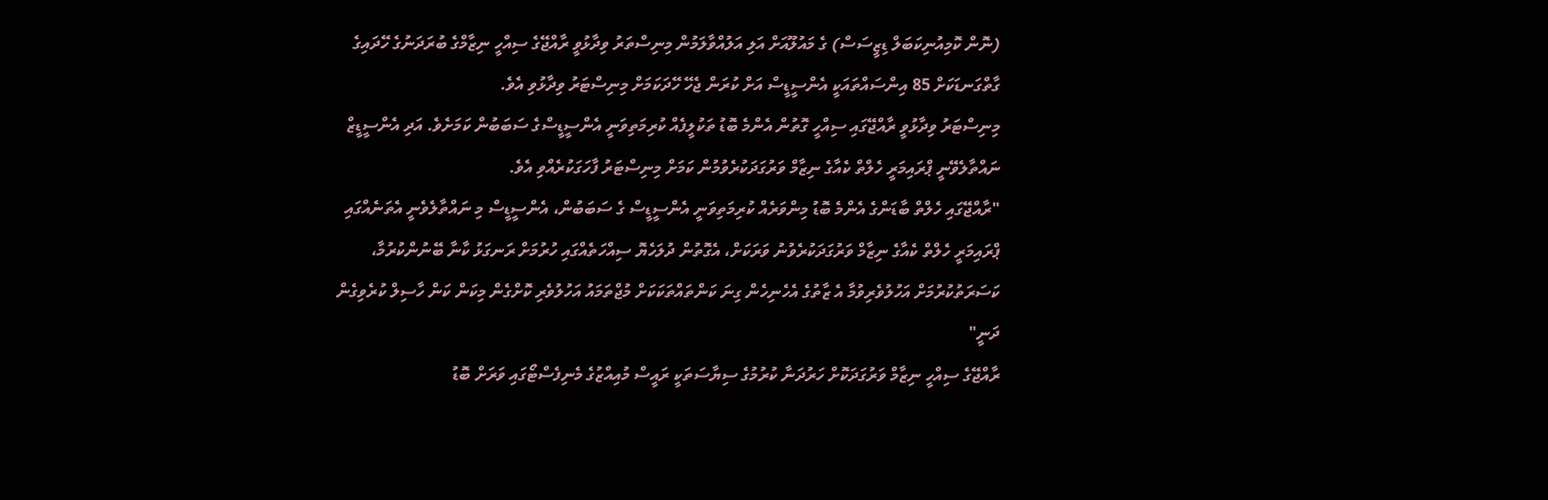(ނޮން ކޮމިއުނިކަބަލް ޑިޒީސަސް) ގެ މައުލޫއަށް އަލި އަލުއްވާލަމުން މިނިސްތަރު ވިދާޅުވީ ރާއްޖޭގެ ސިއްހީ ނިޒާމްގެ ބުރަދަނުގެ ހޭދައިގެ ގާތްގަނޑަކަށް 85 އިންސައްތައަކީ އެންސީޑީސް އަށް ކުރަން ޖެހޭ ހޭދަކަމަށް މިނިސްޓަރު ވިދާޅުވި އެވެ.
މިނިސްޓަރު ވިދާޅުވީ ރާއްޖޭގައި ސިއްހީ ގޮތުން އެންމެ ބޮޑު ތަކުލީފެއް ކުރިމަތިވަނީ އެންސީޑީސްގެ ސަބަބުން ކަމަށެވެ. އަދި އެންސީޑީޒް ނައްތާލެވޭނީ ޕްރައިމަރީ ހެލްތް ކެއާގެ ނިޒާމް ވަރުގަދަކުރެވުމުން ކަމަށް މިނިސްޓަރު ފާހަގަކުރެއްވި އެވެ.
"ރާއްޖޭގައި ހެލްތް ބާޑަންގެ އެންމެ ބޮޑު މިންވަރެއް ކުރިމަތިވަނީ އެންސީޑީސް ގެ ސަބަބުން، އެންސީޑީސް މި ނައްތާލެވެނީ އެތަނެއްގައި ޕްރައިމަރީ ހެލްތް ކެއާގެ ނިޒާމް ވަރުގަދަކުރެވުނު ވަރަކަށް، އެގޮތުން ދުލަހެޔޮ ސިއްހަތެއްގައި ހުރުމަށް ރަނގަޅު ކާނާ ބޭނުންކުރުމާ، ކަސަރަތުކުރުމަށް އަހުލުވެރިވުމާ އެ ޒާތުގެ އެހެނިހެން ގިނަ ކަންތައްތަކަކަށް މުޖްތަމައު އަހުލުވެރި ކޮށްގެން މިކަން ކަން ހާސިލް ކުރެވިގެން ދަނީ"
ރާއްޖޭގެ ސިއްހީ ނިޒާމް ވަރުގަދަކޮށް ހަރުދަނާ ކުރުމުގެ ސިޔާސަތަކީ ރައީސް މުއިއްޒުގެ މެނިފެސްޓޯގައި ވަރަށް ބޮޑު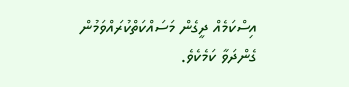އިސްކަމެއް ދީގެން މަސައްކަތްކުރައްވަމުން ގެންދަވާ ކަމެކެވެ.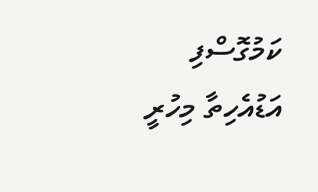ކަމުގޮސްފި
އަޑުއެހިތާ މިހުރީ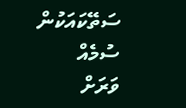ސަތޭކައަކުން ސުމެއް
ވަރަށް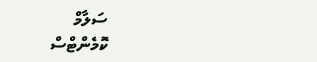ސަލާމް
ކޮމެންޓްސް